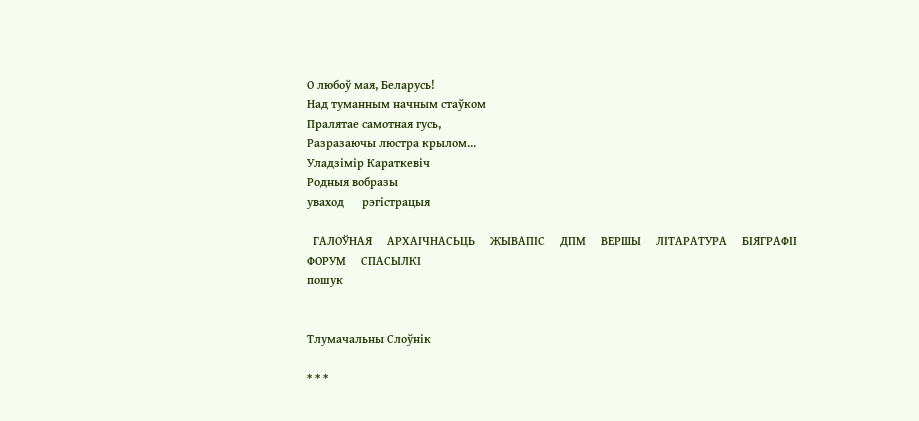О любоў мая, Беларусь!
Над туманным начным стаўком
Пралятае самотная гусь,
Разразаючы люстра крылом...
Уладзімір Караткевіч
Родныя вобразы
уваход      рэгiстрацыя

  ГАЛОЎНАЯ     АРХАІЧНАСЬЦЬ     ЖЫВАПІС     ДПМ     ВЕРШЫ     ЛІТАРАТУРА     БІЯГРАФІІ     ФОРУМ     СПАСЫЛКІ
пошук


Тлумачальны Слоўнік

* * *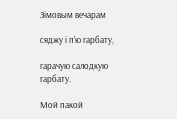Зімовым вечарам

сяджу і п’ю гарбату,

гарачую салодкую гарбату.

Мой пакой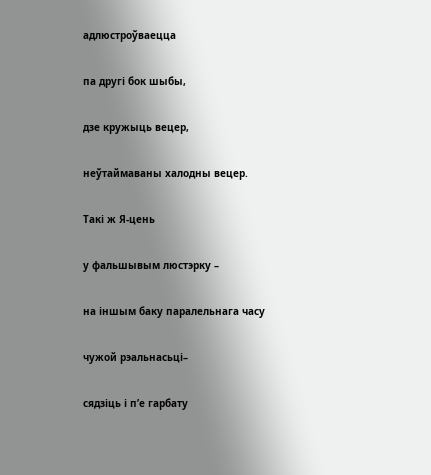адлюстроўваецца

па другі бок шыбы,

дзе кружыць вецер,

неўтаймаваны халодны вецер.

Такі ж Я-цень

у фальшывым люстэрку –

на іншым баку паралельнага часу

чужой рэальнасьці–

сядзіць і п’е гарбату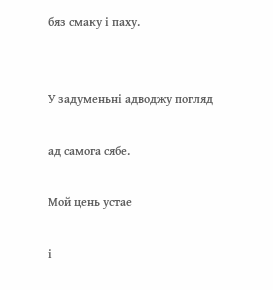бяз смаку і паху.


У задуменьні адводжу погляд

ад самога сябе.

Мой цень устае

і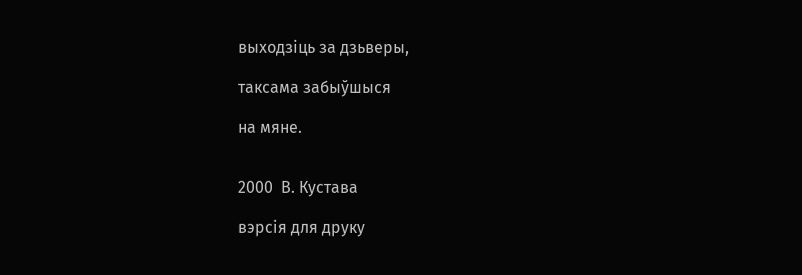выходзіць за дзьверы,

таксама забыўшыся

на мяне.


2000  В. Кустава

вэрсія для друку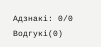Адзнакi: 0/0 Водгукі(0)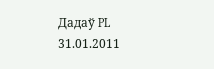Дадаў PL 31.01.2011